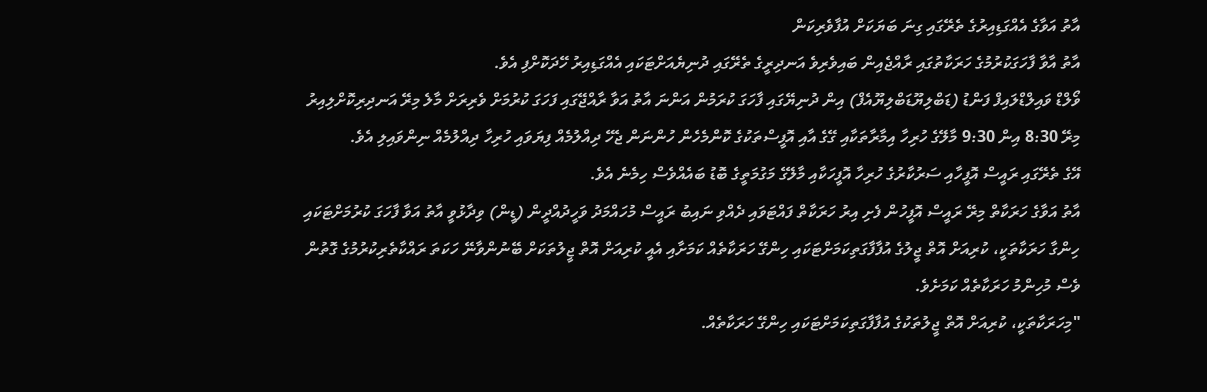އާތު އަވާގެ އެއްގަޑިއިރުގެ ތެރޭގައި ގިނަ ބަޔަކަށް އުފާވެރިކަން
އާތު އާވާ ފާހަގަކުރުމުގެ ހަރަކާތުގައި ރާއްޖެއިން ބައިވެރިވެ އަނދިރީގެ ތެރޭގައި ދުނިޔެއަށްޓަކައި އެއްގަޑިއިރު ހޭދަކޮށްފި އެވެ.
ވޯލްޑް ވައިލްޑްލައިފް ފަންޑު (ޑަބްލިޔޫޑަބްލިޔޫއެފް) އިން ދުނިޔޭގައި ފާހަގަ ކުރަމުން އަންނަ އާތު އަވާ ރާއްޖޭގައި ފަހަގަ ކުރުމަށް ވެރިރަށް މާލެ މިރޭ އަނދިރިކޮށްލިއިރު މިރޭ 8:30 އިން 9:30 މާލޭގެ ހުރިހާ އިމާރާތަކާއި ގޭގެ އާއި އޮފީސްތަކުގެ ކޮންމެހެން ހުންނަން ޖެހޭ ދިއްލުމެއް ފިޔަވައި ހުރިހާ ދިއްލުމެއް ނިންވައިލި އެވެ.
އޭގެ ތެރޭގައި ރައީސް އޮފީހާއި ސަރުކާރުގެ ހުރިހާ އޮފީހަކާއި މާލޭގެ މަގުމަތީގެ ބޮޑު ބައެއްވެސް ހިމެނެ އެވެ.
އާތު އަވާގެ ހަރަކާތް މިރޭ ރައީސް އޮފީހުން ފެށި އިރު ހަރަކާތް ފައްޓަވައި ދެއްވި ނައިބު ރައީސް މުހައްމަދު ވަހީދުއްދީން (ޑީން) ވިދާޅުވީ އާތު އަވާ ފާހަގަ ކުރުމަށްޓަކައި ހިންގާ ހަރަކާތަކީ، ކުރިއަށް އޮތް ޖީލުގެ އުފާފާގަތިކަމަށްޓަކައި ހިންގޭ ހަރަކާތެއް ކަމަށާއި އެއީ ކުރިއަށް އޮތް ޖީލުތަކަށް ބޭނުންވާނޭ ހަކަތަ ރައްކާތެރިކުރުމުގެ ގޮތުން ވެސް މުހިންމު ހަރަކާތެއް ކަމަށެވެ.
"މިހަރަކާތަކީ، ކުރިއަށް އޮތް ޖީލުތަކުގެ އުފާފާގަތިކަމަށްޓަކައި ހިންގޭ ހަރަކާތެއް.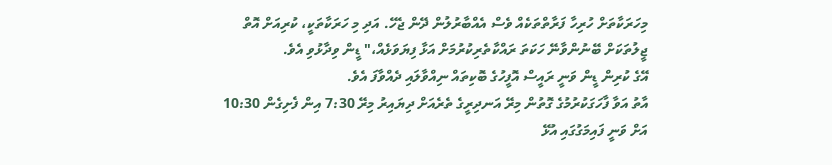މިހަރަކާތަށް ހުރިހާ ފަރާތްތަކެއް ވެސް އެއްބާރުލުން ދޭން ޖެހޭ. އަދި މި ހަރަކާތަކީ، ކުރިއަށް އޮތް ޖީލުތަކަށް ބޭނުންވާނޭ ހަކަތަ ރައްކާތެރިކުރުމަށް އަޅާ ފިޔަވަޅެއް،" ޑީން ވިދާޅުވި އެވެ.
އޭގެ ކުރިން ޑީން ވަނީ ރައީސް އޮފީހުގެ ބޮކިތައް ނިއްވާލައި ދެއްވާފަ އެވެ.
އާތު އަވާ ފާހަގަކުރުމުގެ ގޮތުން މިރޭ އަނދިރީގެ ތެރެއަށް ދިޔައިރު މިރޭ 7:30 އިން ފެށިގެން 10:30 އަށް ވަނީ ފައިމަގުގައި އުޅޭ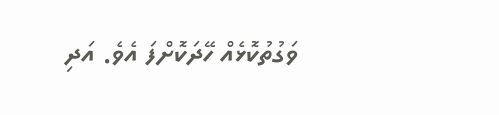ވަގުތުކޮޅެއް ހޭދަކޮށްފަ އެވެ. އަދި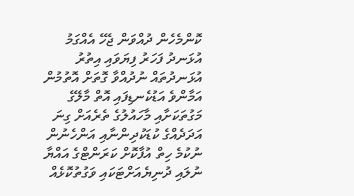ކޮންމެހެން ދުއްވަން ޖެހޭ އެއްގަމު އުޅަނދު ފަހަރު ފިޔަވައި އިތުރު އުޅަނދުތައް ނުދުއްވާ ގޮތަށް އޮތުމުން އަމާންވެ އަޑުކެނޑިފައި އޮތް މާލޭގެ މަގުތަކަށާއި މާހައުލުގެ ތެރެއަށް ގިނަ އަދަދެއްގެ ކުޑަކުދިންނާއި އަންހެނުން ނުކުމެ ހިތް އުފާކޮށް ކަރަންޓްގެ އައްޔާ ނުލައި ދުނިޔެއަށްޓަކައި ވަގުތުކޮޅެއް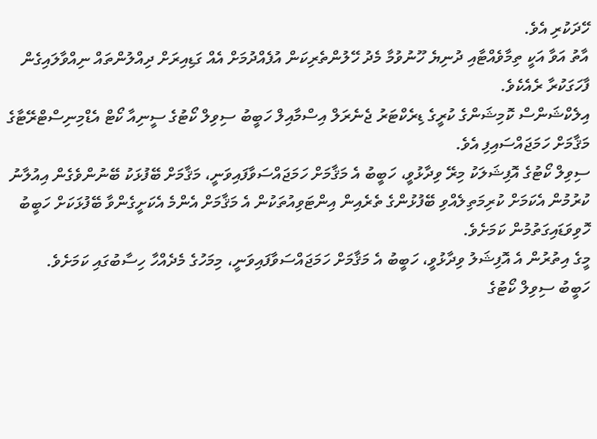ހޭދަކުރި އެވެ.
އާތު އަވާ އަކީ ތިމާވެއްޓާއި ދުނިޔެ ހޫނުވުމާ މެދު ހޭލުންތެރިކަން އުފެއްދުމަށް އެއް ގަޑިއިރަށް ދިއްލުންތައް ނިއްވާލައިގެން ފާހަގަކުރާ ރެއެކެވެ.
އިލެކްޝަންސް ކޮމިޝަންގެ ކުރީގެ ޑިރެކްޓަރު ޖެނެރަލް އިސްމާއިލް ހަބީބު ސިވިލް ކޯޓުގެ ސީނިއާ ކޯޓް އެޑްމިނިސްޓްރޭޓާގެ މަޤާމަށް ހަމަޖައްސައިފި އެވެ.
ސިވިލް ކޯޓުގެ އޮފިޝަލަކު މިރޭ ވިދާޅުވީ، ހަބީބު އެ މަޤާމަށް ހަމަޖައްސަވާފައިވަނީ، މަޤާމަށް ބޭފުޅަކު ބޭނުންވެގެން އިއުލާނު ކުރުމުން އެކަމަށް ކުރިމަތިލެއްވި ބޭފުޅުންގެ ތެރެއިން އިންޓަވިއުތަކުން އެ މަޤާމަށް އެންމެ އެކަށީގެންވާ ބޭފުޅަކަށް ހަބީބު ހޮވިވަޑައިގަތުމުން ކަމަށެވެ.
މީގެ އިތުރުން އެ އޮފިޝަލު ވިދާޅުވީ، ހަބީބު އެ މަޤާމަށް ހަމަޖައްސަވާފައިވަނީ، މިމަހުގެ މެދެއްހާ ހިސާބުގައި ކަމަށެވެ.
ހަބީބު ސިވިލް ކޯޓުގެ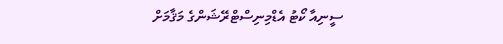ސީނިއާ ކޯޓު އެޑްމިނިސްޓްރޭޝަންގެ މަޤާމަށް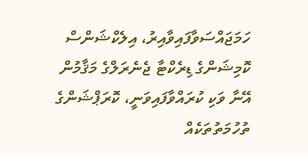ހަމަޖައްސަވާފައިވާއިރު، އިލެކްޝަންސް ކޮމިޝަންގެ ޑިރެކްޓާ ޖެނެރަލްގެ މަޤާމުން އޭނާ ވަކި ކުރައްވާފައިވަނީ، ކޮރަޕްޝަންގެ ތުހުމަތުތަކެއް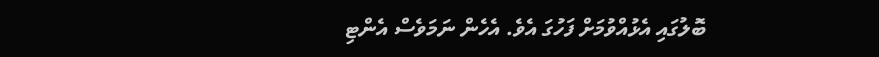ބޮލުގައި އެޅުއްވުމަށް ފަހުގަ އެވެ. އެހެން ނަމަވެސް އެންޓި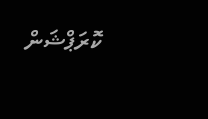ކޮރަޕްޝަން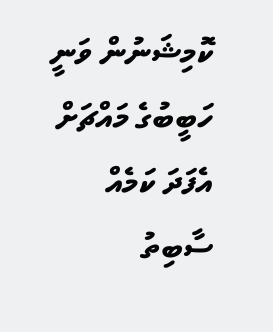ކޮމިޝަނުން ވަނީ ހަބީބުގެ މައްޗަށް އެފަދަ ކަމެއް ސާބިތު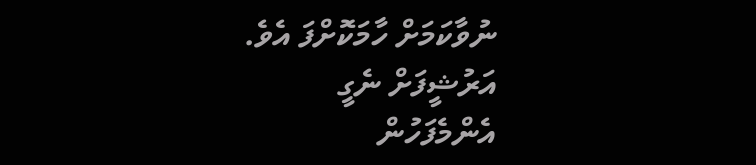ނުވާކަމަށް ހާމަކޮށްފަ އެވެ.
އަރުޝީފަށް ނެގީ
އެންމެފަހުން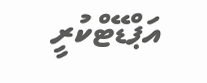އަޕްޑޭޓްކުރީ